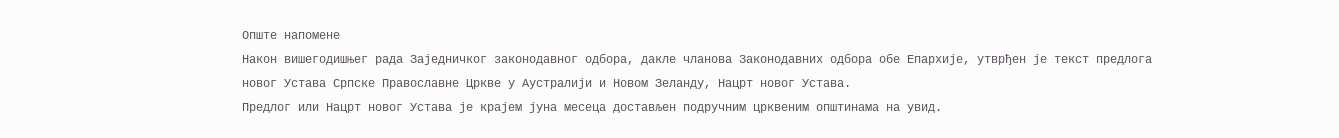Опште напомене
Након вишегодишњег рада Заједничког законодавног одбора, дакле чланова Законодавних одбора обе Епархије, утврђен је текст предлога новог Устава Српске Православне Цркве у Аустралији и Новом Зеланду, Нацрт новог Устава.
Предлог или Нацрт новог Устава је крајем јуна месеца достављен подручним црквеним општинама на увид.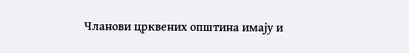Чланови црквених општина имају и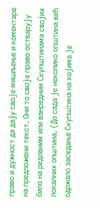право и дужност да дају своје мишљење и коментаре на предложени текст. Они то своје право остварују било на редовним или ванредним Скупштинама својих локалних општина. (До сада је неколико општина већ одржало заседање Скупштина на којима је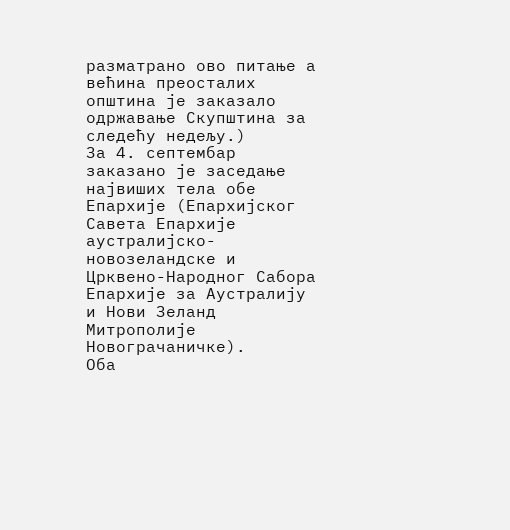разматрано ово питање а већина преосталих општина је заказало одржавање Скупштина за следећу недељу.)
За 4. септембар заказано је заседање највиших тела обе Епархије (Епархијског Савета Епархије аустралијско-новозеландске и Црквено-Народног Сабора Епархије за Аустралију и Нови Зеланд Митрополије Новограчаничке).
Оба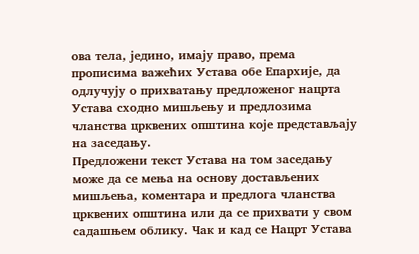ова тела, једино, имају право, према прописима важећих Устава обе Епархије, да одлучују о прихватању предложеног нацрта Устава сходно мишљењу и предлозима чланства црквених општина које представљају на заседању.
Предложени текст Устава на том заседању може да се мења на основу достављених мишљења, коментара и предлога чланства црквених општина или да се прихвати у свом садашњем облику. Чак и кад се Нацрт Устава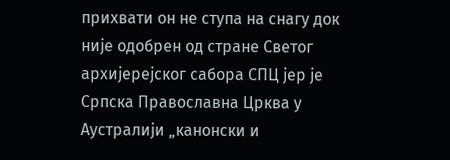прихвати он не ступа на снагу док није одобрен од стране Светог архијерејског сабора СПЦ јер је Српска Православна Црква у Аустралији „канонски и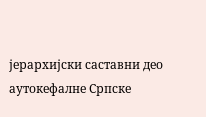јерархијски саставни део аутокефалне Српске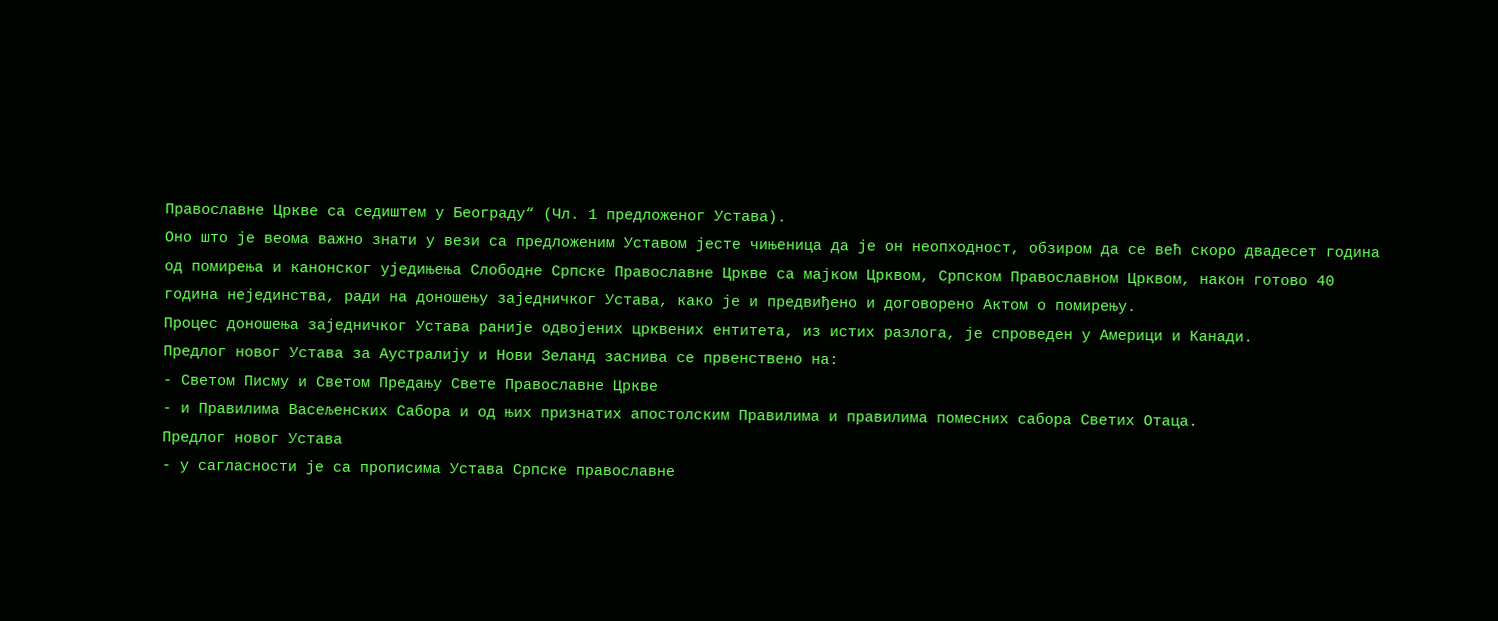Православне Цркве са седиштем у Београду“ (Чл. 1 предложеног Устава).
Оно што је веома важно знати у вези са предложеним Уставом јесте чињеница да је он неопходност, обзиром да се већ скоро двадесет година од помирења и канонског уједињења Слободне Српске Православне Цркве са мајком Црквом, Српском Православном Црквом, након готово 40 година нејединства, ради на доношењу заједничког Устава, како је и предвиђено и договорено Актом о помирењу.
Процес доношења заједничког Устава раније одвојених црквених ентитета, из истих разлога, је спроведен у Америци и Канади.
Предлог новог Устава за Аустралију и Нови Зеланд заснива се првенствено на:
- Светом Писму и Светом Предању Свете Православне Цркве
- и Правилима Васељенских Сабора и од њих признатих апостолским Правилима и правилима помесних сабора Светих Отаца.
Предлог новог Устава
- у сагласности је са прописима Устава Српске православне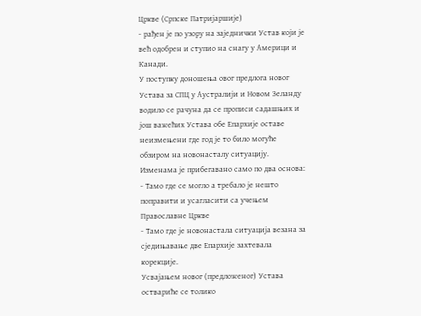Цркве (Српске Патријаршије)
- рађен је по узору на заједнички Устав који је већ одобрен и ступио на снагу у Америци и Канади.
У поступку доношења овог предлога новог Устава за СПЦ у Аустралији и Новом Зеланду водило се рачуна да се прописи садашњих и још важећих Устава обе Епархије оставе неизмењени где год је то било могуће обзиром на новонасталу ситуацију.
Изменама је прибегавано само по два основа:
- Тамо где се могло а требало је нешто поправити и усагласити са учењем Православне Цркве
- Тамо где је новонастала ситуација везана за сједињавање две Епархије захтевала корекције.
Усвајањем новог (предложеног) Устава оствариће се толико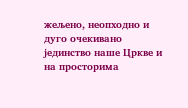жељено, неопходно и дуго очекивано јединство наше Цркве и на просторима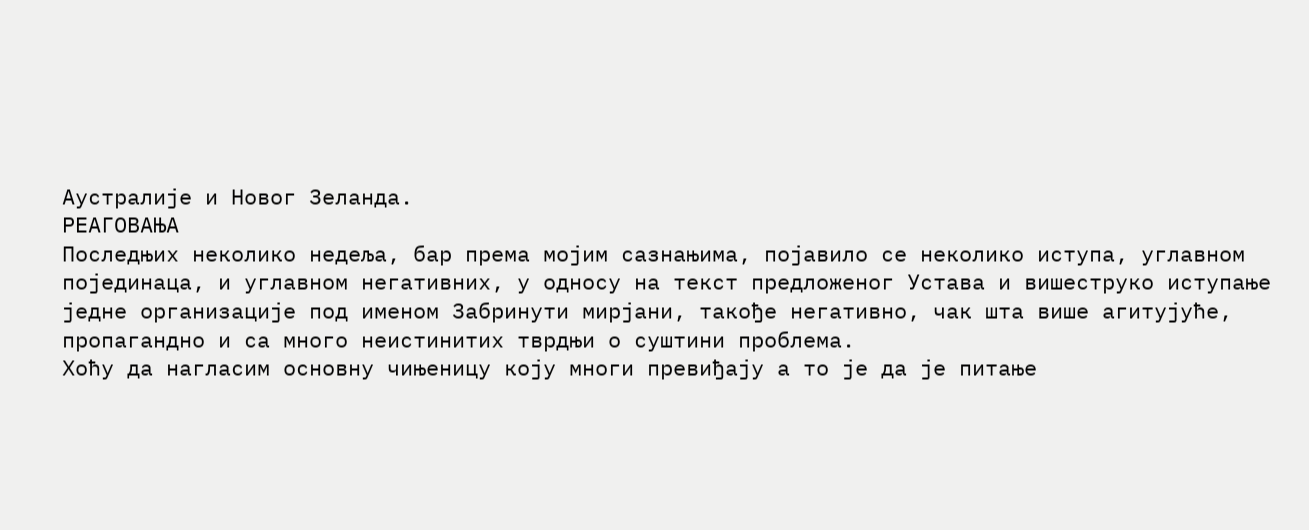Аустралије и Новог Зеланда.
РЕАГОВАЊА
Последњих неколико недеља, бар према мојим сазнањима, појавило се неколико иступа, углавном појединаца, и углавном негативних, у односу на текст предложеног Устава и вишеструко иступање једне организације под именом Забринути мирјани, такође негативно, чак шта више агитујуће, пропагандно и са много неистинитих тврдњи о суштини проблема.
Хоћу да нагласим основну чињеницу коју многи превиђају а то је да је питање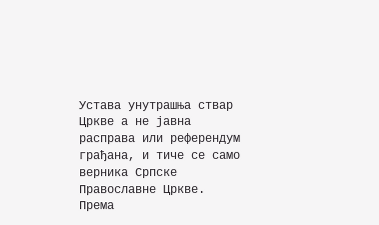Устава унутрашња ствар Цркве а не јавна расправа или референдум грађана, и тиче се само верника Српске Православне Цркве.
Према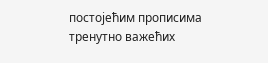постојећим прописима тренутно важећих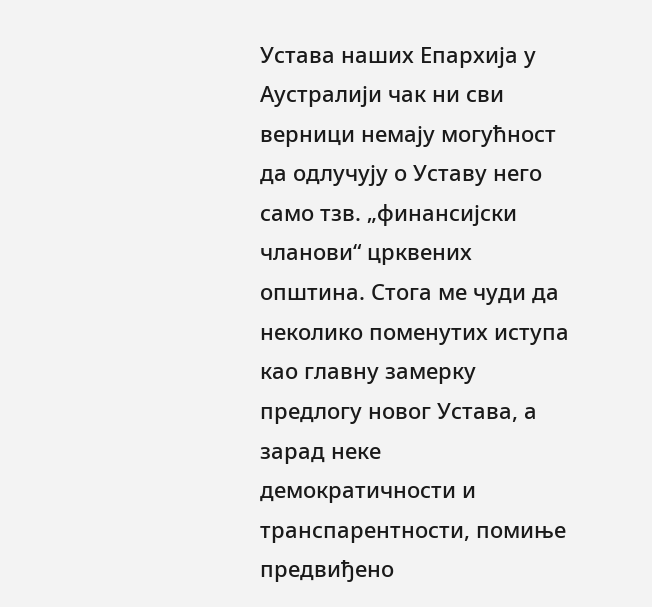Устава наших Епархија у Аустралији чак ни сви верници немају могућност да одлучују о Уставу него само тзв. „финансијски чланови“ црквених општина. Стога ме чуди да неколико поменутих иступа као главну замерку предлогу новог Устава, а зарад неке демократичности и транспарентности, помиње предвиђено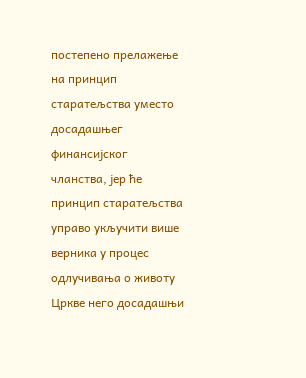постепено прелажење на принцип старатељства уместо досадашњег финансијског чланства, јер ће принцип старатељства управо укључити више верника у процес одлучивања о животу Цркве него досадашњи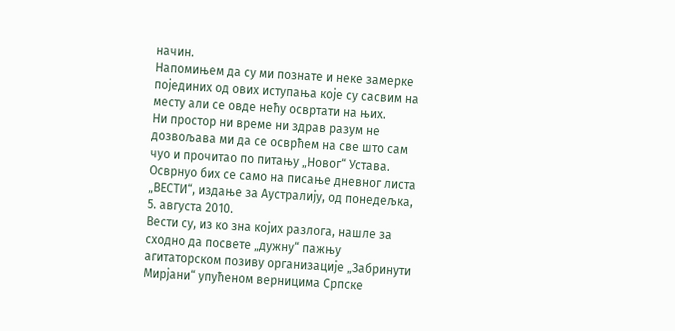начин.
Напомињем да су ми познате и неке замерке појединих од ових иступања које су сасвим на месту али се овде нећу освртати на њих.
Ни простор ни време ни здрав разум не дозвољава ми да се осврћем на све што сам чуо и прочитао по питању „Новог“ Устава. Осврнуо бих се само на писање дневног листа
„ВЕСТИ“, издање за Аустралију, од понедељка, 5. августа 2010.
Вести су, из ко зна којих разлога, нашле за сходно да посвете „дужну“ пажњу агитаторском позиву организације „Забринути Мирјани“ упућеном верницима Српске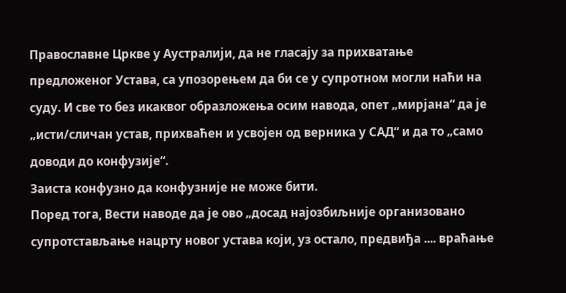Православне Цркве у Аустралији, да не гласају за прихватање предложеног Устава, са упозорењем да би се у супротном могли наћи на суду. И све то без икаквог образложења осим навода, опет „мирјана“ да је „исти/сличан устав, прихваћен и усвојен од верника у САД“ и да то „само доводи до конфузије“.
Заиста конфузно да конфузније не може бити.
Поред тога, Вести наводе да је ово „досад најозбиљније организовано супротстављање нацрту новог устава који, уз остало, предвиђа .... враћање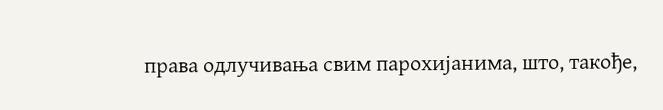права одлучивања свим парохијанима, што, такође,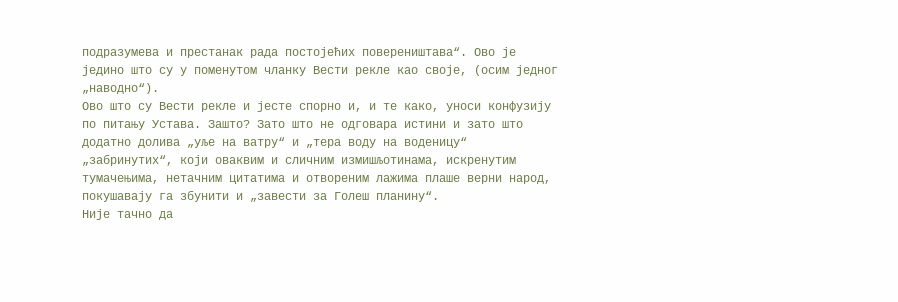подразумева и престанак рада постојећих повереништава“. Ово је једино што су у поменутом чланку Вести рекле као своје, (осим једног „наводно“).
Ово што су Вести рекле и јесте спорно и, и те како, уноси конфузију по питању Устава. Зашто? Зато што не одговара истини и зато што додатно долива „уље на ватру“ и „тера воду на воденицу“ „забринутих“, који оваквим и сличним измишљотинама, искренутим тумачењима, нетачним цитатима и отвореним лажима плаше верни народ, покушавају га збунити и „завести за Голеш планину“.
Није тачно да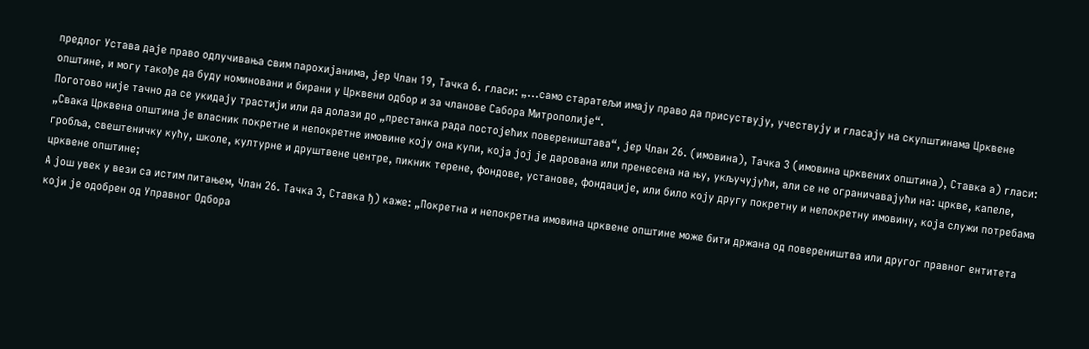предлог Устава даје право одлучивања свим парохијанима, јер Члан 19, Тачка 6. гласи: „...само старатељи имају право да присуствују, учествују и гласају на скупштинама Црквене општине, и могу такође да буду номиновани и бирани у Црквени одбор и за чланове Сабора Митрополије“.
Поготово није тачно да се укидају трастији или да долази до „престанка рада постојећих повереништава“, јер Члан 26. (имовина), Тачка 3 (имовина црквених општина), Ставка а) гласи: „Свака Црквена општина је власник покретне и непокретне имовине коју она купи, која јој је дарована или пренесена на њу, укључујући, али се не ограничавајући на: цркве, капеле, гробља, свештеничку кућу, школе, културне и друштвене центре, пикник терене, фондове, установе, фондације, или било коју другу покретну и непокретну имовину, која служи потребама црквене општине;
А још увек у вези са истим питањем, Члан 26. Тачка 3, Ставка ђ) каже: „Покретна и непокретна имовина црквене општине може бити држана од повереништва или другог правног ентитета који је одобрен од Управног Одбора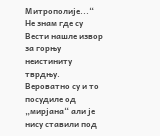Митрополије...“
Не знам где су Вести нашле извор за горњу неистиниту тврдњу. Вероватно су и то посудиле од „мирјана“ али је нису ставили под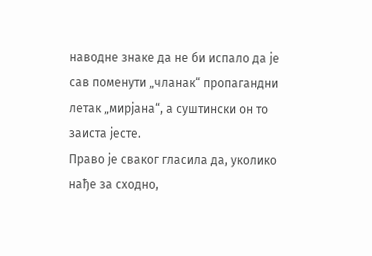наводне знаке да не би испало да је сав поменути „чланак“ пропагандни летак „мирјана“, а суштински он то заиста јесте.
Право је сваког гласила да, уколико нађе за сходно,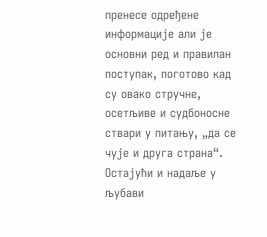пренесе одређене информације али је основни ред и правилан поступак, поготово кад су овако стручне, осетљиве и судбоносне ствари у питању, „да се чује и друга страна“.
Остајући и надаље у љубави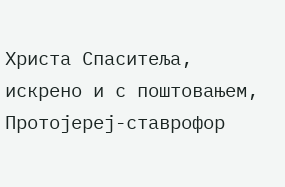Христа Спаситеља, искрено и с поштовањем,
Протојереј-ставрофор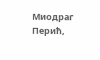Миодраг Перић,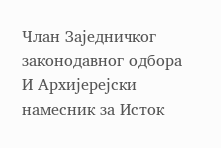Члан Заједничког законодавног одбора
И Архијерејски намесник за Исток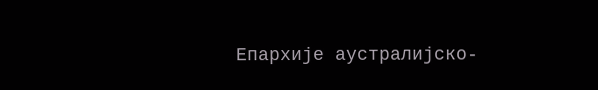Епархије аустралијско-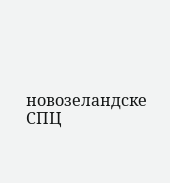новозеландске СПЦ